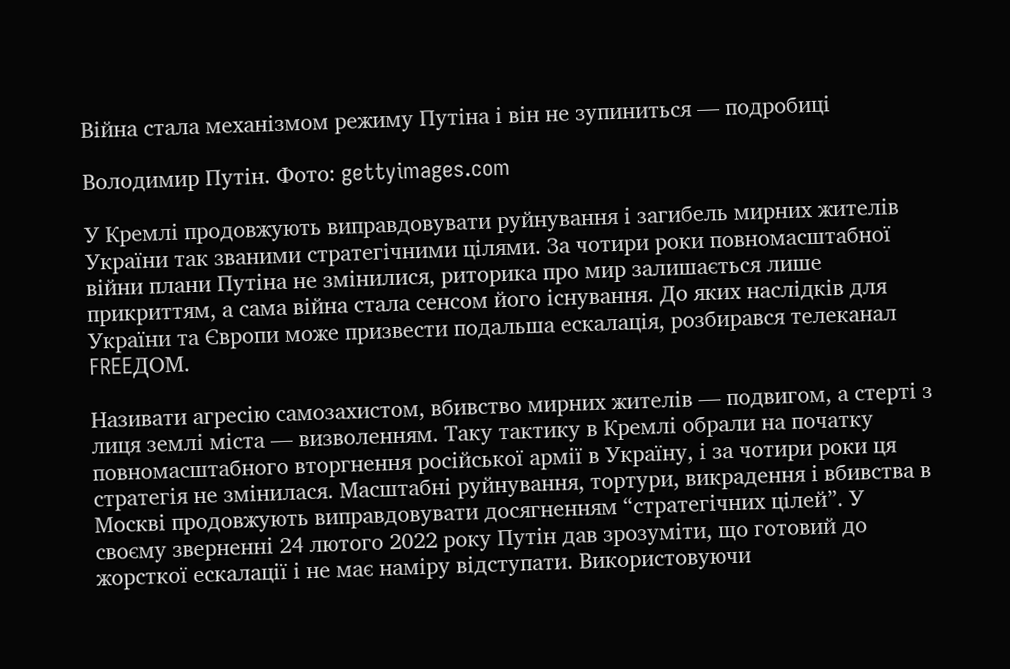Війна стала механізмом режиму Путіна і він не зупиниться — подробиці

Володимир Путін. Фото: gettyimages.com

У Кремлі продовжують виправдовувати руйнування і загибель мирних жителів України так званими стратегічними цілями. За чотири роки повномасштабної війни плани Путіна не змінилися, риторика про мир залишається лише прикриттям, а сама війна стала сенсом його існування. До яких наслідків для України та Європи може призвести подальша ескалація, розбирався телеканал FREEДОМ.

Називати агресію самозахистом, вбивство мирних жителів — подвигом, а стерті з лиця землі міста — визволенням. Таку тактику в Кремлі обрали на початку повномасштабного вторгнення російської армії в Україну, і за чотири роки ця стратегія не змінилася. Масштабні руйнування, тортури, викрадення і вбивства в Москві продовжують виправдовувати досягненням “стратегічних цілей”. У своєму зверненні 24 лютого 2022 року Путін дав зрозуміти, що готовий до жорсткої ескалації і не має наміру відступати. Використовуючи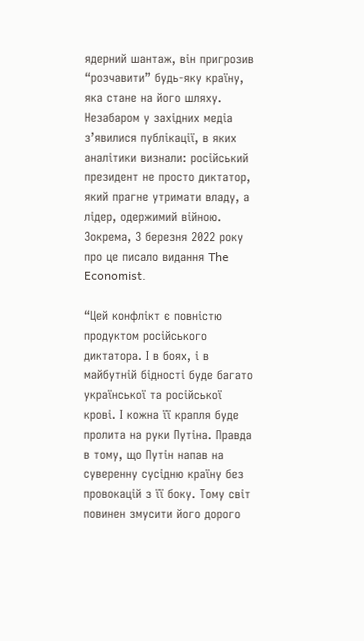ядерний шантаж, він пригрозив “розчавити” будь-яку країну, яка стане на його шляху. Незабаром у західних медіа з’явилися публікації, в яких аналітики визнали: російський президент не просто диктатор, який прагне утримати владу, а лідер, одержимий війною. Зокрема, 3 березня 2022 року про це писало видання The Economist.

“Цей конфлікт є повністю продуктом російського диктатора. І в боях, і в майбутній бідності буде багато української та російської крові. І кожна її крапля буде пролита на руки Путіна. Правда в тому, що Путін напав на суверенну сусідню країну без провокацій з її боку. Тому світ повинен змусити його дорого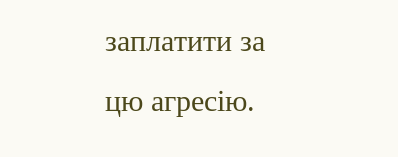заплатити за цю агресію.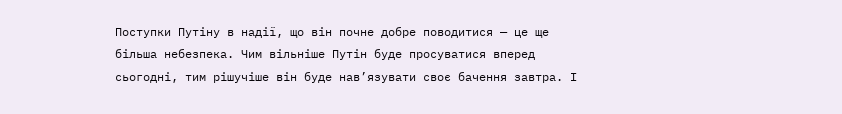Поступки Путіну в надії, що він почне добре поводитися — це ще більша небезпека. Чим вільніше Путін буде просуватися вперед сьогодні, тим рішучіше він буде нав’язувати своє бачення завтра. І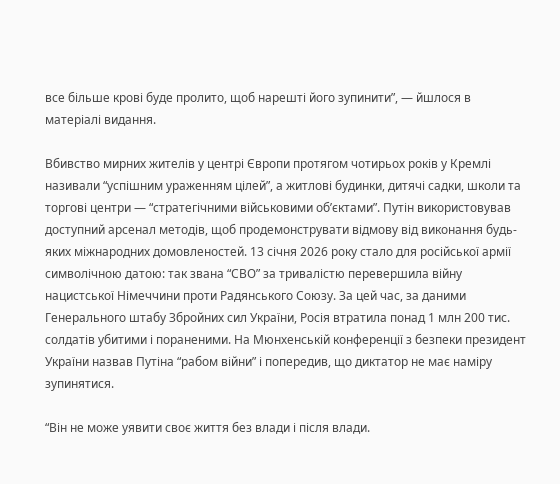все більше крові буде пролито, щоб нарешті його зупинити”, — йшлося в матеріалі видання.

Вбивство мирних жителів у центрі Європи протягом чотирьох років у Кремлі називали “успішним ураженням цілей”, а житлові будинки, дитячі садки, школи та торгові центри — “стратегічними військовими об’єктами”. Путін використовував доступний арсенал методів, щоб продемонструвати відмову від виконання будь-яких міжнародних домовленостей. 13 січня 2026 року стало для російської армії символічною датою: так звана “СВО” за тривалістю перевершила війну нацистської Німеччини проти Радянського Союзу. За цей час, за даними Генерального штабу Збройних сил України, Росія втратила понад 1 млн 200 тис. солдатів убитими і пораненими. На Мюнхенській конференції з безпеки президент України назвав Путіна “рабом війни” і попередив, що диктатор не має наміру зупинятися.

“Він не може уявити своє життя без влади і після влади.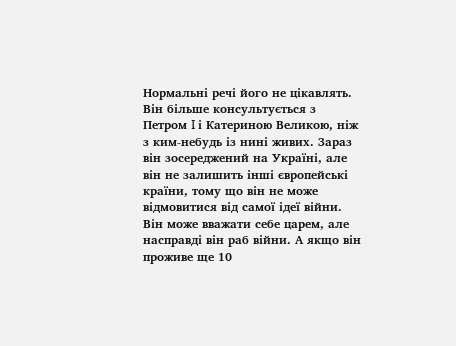Нормальні речі його не цікавлять. Він більше консультується з Петром I і Катериною Великою, ніж з ким-небудь із нині живих. Зараз він зосереджений на Україні, але він не залишить інші європейські країни, тому що він не може відмовитися від самої ідеї війни. Він може вважати себе царем, але насправді він раб війни. А якщо він проживе ще 10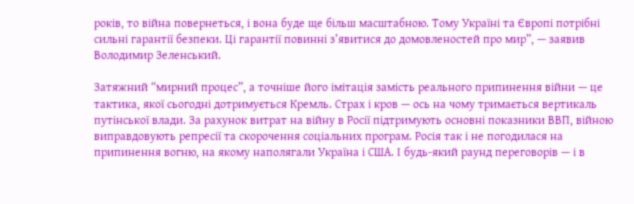років, то війна повернеться, і вона буде ще більш масштабною. Тому Україні та Європі потрібні сильні гарантії безпеки. Ці гарантії повинні з’явитися до домовленостей про мир”, — заявив Володимир Зеленський.

Затяжний “мирний процес”, а точніше його імітація замість реального припинення війни — це тактика, якої сьогодні дотримується Кремль. Страх і кров — ось на чому тримається вертикаль путінської влади. За рахунок витрат на війну в Росії підтримують основні показники ВВП, війною виправдовують репресії та скорочення соціальних програм. Росія так і не погодилася на припинення вогню, на якому наполягали Україна і США. І будь-який раунд переговорів — і в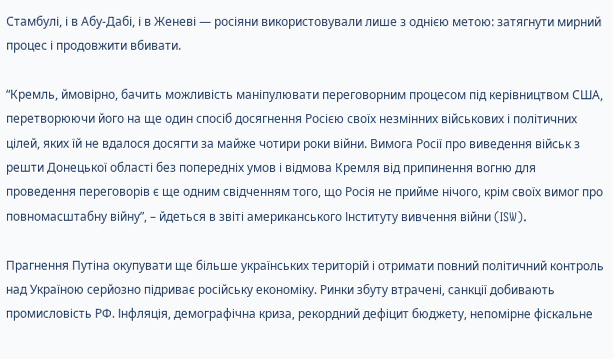Стамбулі, і в Абу-Дабі, і в Женеві — росіяни використовували лише з однією метою: затягнути мирний процес і продовжити вбивати.

“Кремль, ймовірно, бачить можливість маніпулювати переговорним процесом під керівництвом США, перетворюючи його на ще один спосіб досягнення Росією своїх незмінних військових і політичних цілей, яких їй не вдалося досягти за майже чотири роки війни. Вимога Росії про виведення військ з решти Донецької області без попередніх умов і відмова Кремля від припинення вогню для проведення переговорів є ще одним свідченням того, що Росія не прийме нічого, крім своїх вимог про повномасштабну війну”, – йдеться в звіті американського Інституту вивчення війни (ISW).

Прагнення Путіна окупувати ще більше українських територій і отримати повний політичний контроль над Україною серйозно підриває російську економіку. Ринки збуту втрачені, санкції добивають промисловість РФ. Інфляція, демографічна криза, рекордний дефіцит бюджету, непомірне фіскальне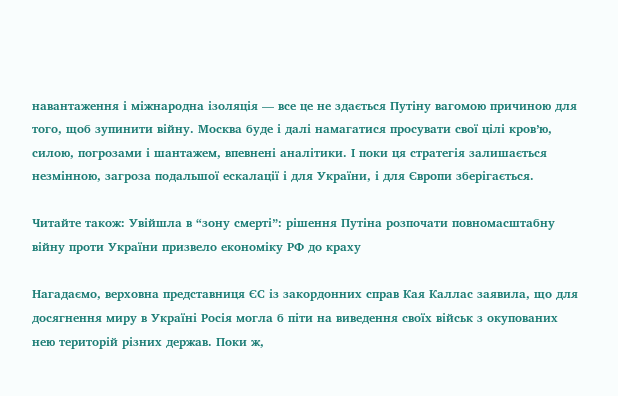навантаження і міжнародна ізоляція — все це не здається Путіну вагомою причиною для того, щоб зупинити війну. Москва буде і далі намагатися просувати свої цілі кров’ю, силою, погрозами і шантажем, впевнені аналітики. І поки ця стратегія залишається незмінною, загроза подальшої ескалації і для України, і для Європи зберігається.

Читайте також: Увійшла в “зону смерті”: рішення Путіна розпочати повномасштабну війну проти України призвело економіку РФ до краху

Нагадаємо, верховна представниця ЄС із закордонних справ Кая Каллас заявила, що для досягнення миру в Україні Росія могла б піти на виведення своїх військ з окупованих нею територій різних держав. Поки ж,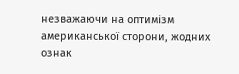незважаючи на оптимізм американської сторони, жодних ознак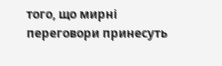того, що мирні переговори принесуть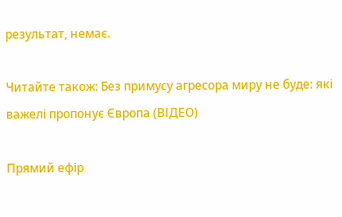результат, немає.

Читайте також: Без примусу агресора миру не буде: які важелі пропонує Європа (ВІДЕО)

Прямий ефір